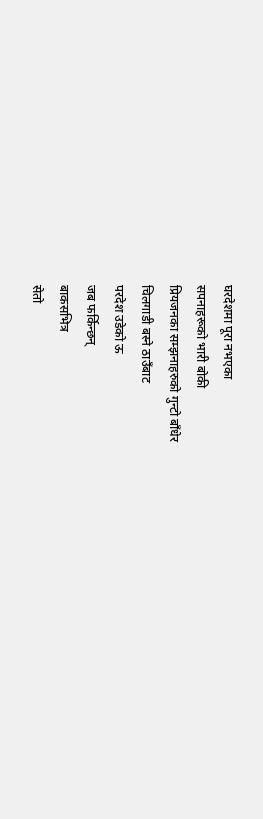घरदेशमा पूरा नभएका
सपनाहरूको भारी बोकी
प्रियजनका सम्झनाहरुको गुन्टो बाँधेर
चिलगाडी बस्ने ठाउँबाट
परदेश उडेको ऊ
जब फर्किन्छन्
बाकसभित्र
सेतो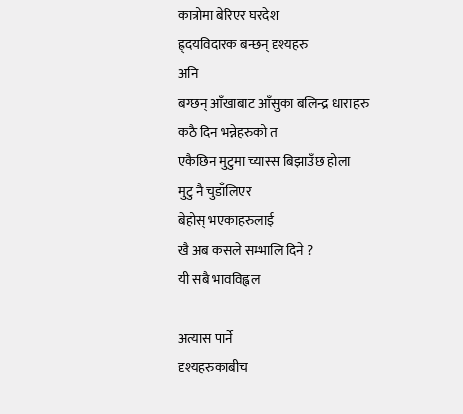कात्रोमा बेरिएर घरदेश
ह्र्दयविदारक बन्छन् दृश्यहरु
अनि
बग्छन् आँखाबाट आँसुका बलिन्द्र धाराहरु
कठै दिन भन्नेहरुको त
एकैछिन मुटुमा च्यास्स बिझाउँछ होला
मुटु नै चुडाँलिएर
बेहोस् भएकाहरुलाई
खै अब कसले सम्भालि दिने ?
यी सबै भावविह्वल

अत्यास पार्ने
दृश्यहरुकाबीच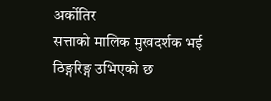अर्कोतिर
सत्ताको मालिक मुखदर्शक भई
ठिङ्गरिङ्ग उभिएको छ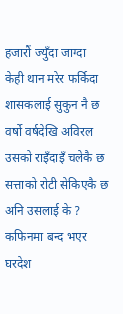हजारौं ज्युँदा जाग्दा
केही थान मरेर फर्किदा
शासकलाई सुकुन नै छ
वर्षो वर्षदेखि अविरल
उसको राइँदाइँ चलेकै छ
सत्ताको रोटी सेकिएकै छ
अनि उसलाई के ?
कफिनमा बन्द भएर
घरदेश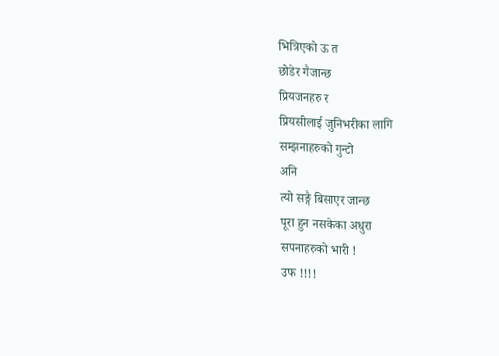भित्रिएको ऊ त
छोडेर गैजान्छ
प्रियजनहरु र
प्रियसीलाई जुनिभरीका लागि
सम्झनाहरुको गुन्टो
अनि
त्यो सङ्गै बिसाएर जान्छ
पूरा हुन नसकेका अधुरा
सपनाहरुको भारी !
उफ !!!!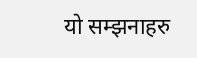यो सम्झनाहरु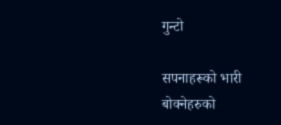गुन्टो

सपनाहरूको भारी
बोक्नेहरुको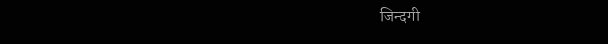जिन्दगी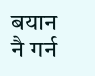बयान नै गर्न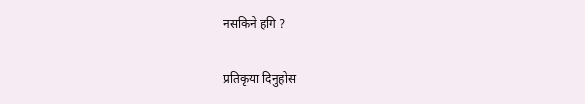नसकिने हगि ?

प्रतिकृया दिनुहोस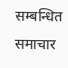सम्बन्धित समाचार